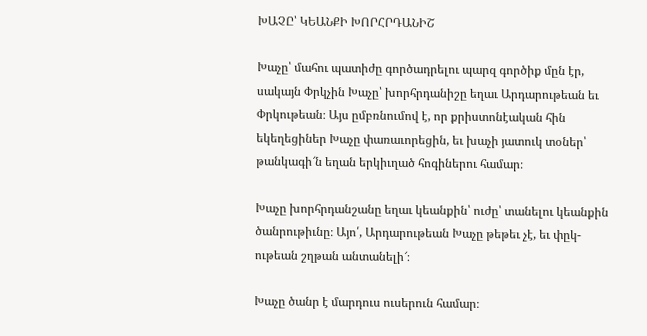ԽԱՉԸ՝ ԿԵԱՆՔԻ ԽՈՐՀՐԴԱՆԻՇ

Խաչը՝ մահու պատիժը գործադրելու պարզ գործիք մըն էր, սակայն Փրկչին Խաչը՝ խորհրդանիշը եղաւ Արդարութեան եւ Փրկութեան։ Այս ըմբռնումով է, որ քրիստոնէական հին եկեղեցիներ Խաչը փառաւորեցին, եւ խաչի յատուկ տօներ՝ թանկագի՜ն եղան երկիւղած հոգիներու համար։

Խաչը խորհրդանշանը եղաւ կեանքին՝ ուժը՝ տանելու կեանքին ծանրութիւնը։ Այո՛, Արդարութեան Խաչը թեթեւ չէ, եւ փըկ-ութեան շղթան անտանելի՜։

Խաչը ծանր է մարդուս ուսերուն համար։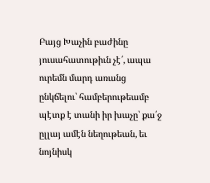Բայց Խաչին բաժինը յուսահատութիւն չէ՛, ապա ուրեմն մարդ առանց ընկճելու՝ համբերութեամբ պէտք է տանի իր խաչը՝ քա՛ջ ըլլայ ամէն նեղութեան, եւ նոյնիսկ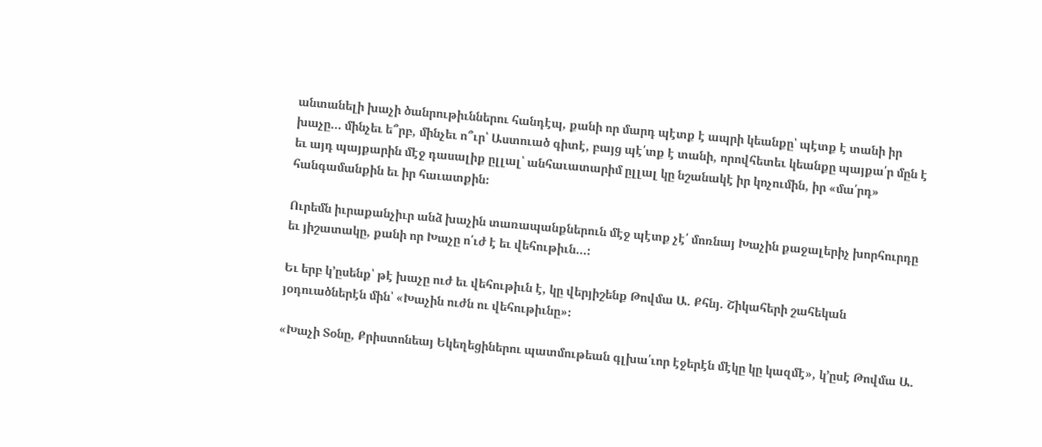անտանելի խաչի ծանրութիւններու հանդէպ, քանի որ մարդ պէտք է ապրի կեանքը՝ պէտք է տանի իր խաչը… մինչեւ ե՞րբ, մինչեւ ո՞ւր՝ Աստուած գիտէ, բայց պէ՛տք է տանի, որովհետեւ կեանքը պայքա՛ր մըն է եւ այդ պայքարին մէջ դասալիք ըլլալ՝ անհաւատարիմ ըլլալ կը նշանակէ իր կոչումին, իր «մա՛րդ» հանգամանքին եւ իր հաւատքին։

Ուրեմն իւրաքանչիւր անձ խաչին տառապանքներուն մէջ պէտք չէ՛ մոռնայ Խաչին քաջալերիչ խորհուրդը եւ յիշատակը, քանի որ Խաչը ո՛ւժ է եւ վեհութիւն…։

Եւ երբ կ՚ըսենք՝ թէ խաչը ուժ եւ վեհութիւն է, կը վերյիշենք Թովմա Ա. Քհնյ. Շիկահերի շահեկան յօդուածներէն մին՝ «Խաչին ուժն ու վեհութիւնը»։

«Խաչի Տօնը, Քրիստոնեայ Եկեղեցիներու պատմութեան գլխա՛ւոր էջերէն մէկը կը կազմէ», կ՚ըսէ Թովմա Ա.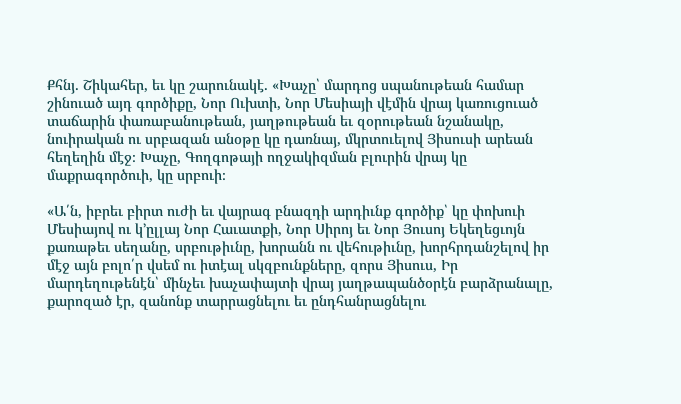Քհնյ. Շիկահեր, եւ կը շարունակէ. «Խաչը՝ մարդոց սպանութեան համար շինուած այդ գործիքը, Նոր Ուխտի, Նոր Մեսիայի վէմին վրայ կառուցուած տաճարին փառաբանութեան, յաղթութեան եւ զօրութեան նշանակը, նուիրական ու սրբազան անօթը կը դառնայ, մկրտուելով Յիսուսի արեան հեղեղին մէջ։ Խաչը, Գողգոթայի ողջակիզման բլուրին վրայ կը մաքրագործուի, կը սրբուի։

«Ա՛ն, իբրեւ բիրտ ուժի եւ վայրագ բնազդի արդիւնք գործիք՝ կը փոխուի Մեսիայով ու կ՚ըլլայ Նոր Հաւատքի, Նոր Սիրոյ եւ Նոր Յուսոյ Եկեղեցւոյն քառաթեւ սեղանը, սրբութիւնը, խորանն ու վեհութիւնը, խորհրդանշելով իր մէջ այն բոլո՛ր վսեմ ու իտէալ սկզբունքները, զորս Յիսուս, Իր մարդեղութենէն՝ մինչեւ խաչափայտի վրայ յաղթապանծօրէն բարձրանալը, քարոզած էր, զանոնք տարրացնելու եւ ընդհանրացնելու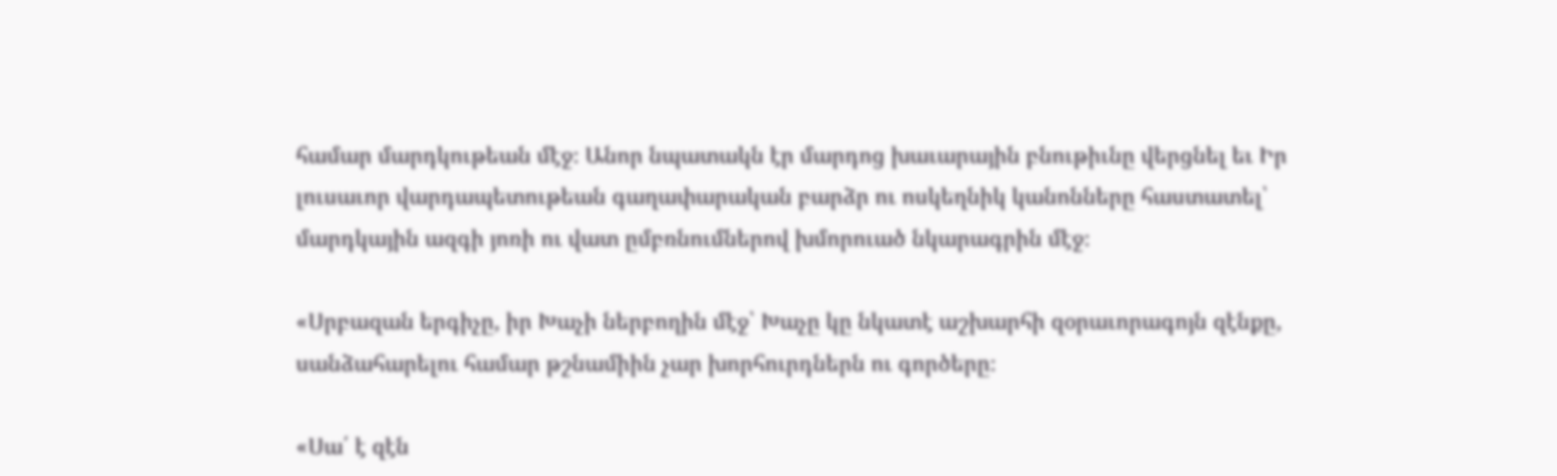համար մարդկութեան մէջ։ Անոր նպատակն էր մարդոց խաւարային բնութիւնը վերցնել եւ Իր լուսաւոր վարդապետութեան գաղափարական բարձր ու ոսկեղնիկ կանոնները հաստատել՝ մարդկային ազգի յոռի ու վատ ըմբռնումներով խմորուած նկարագրին մէջ։

«Սրբազան երգիչը, իր Խաչի ներբողին մէջ՝ Խաչը կը նկատէ աշխարհի զօրաւորագոյն զէնքը, սանձահարելու համար թշնամիին չար խորհուրդներն ու գործերը։

«Սա՛ է զէն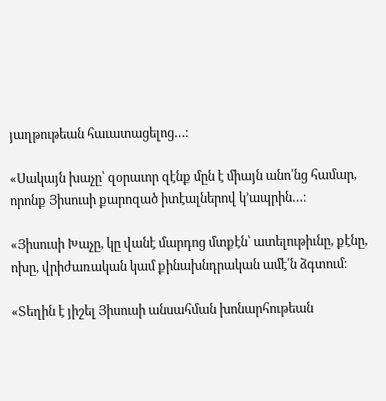յաղթութեան հաւատացելոց…։

«Սակայն խաչը՝ զօրաւոր զէնք մըն է միայն անո՛նց համար, որոնք Յիսուսի քարոզած իտէալներով կ՚ապրին…։

«Յիսուսի Խաչը, կը վանէ մարդոց մտքէն՝ ատելութիւնը, քէնը, ոխը, վրիժառական կամ քինախնդրական ամէ՛ն ձգտում։

«Տեղին է յիշել Յիսուսի անսահման խոնարհութեան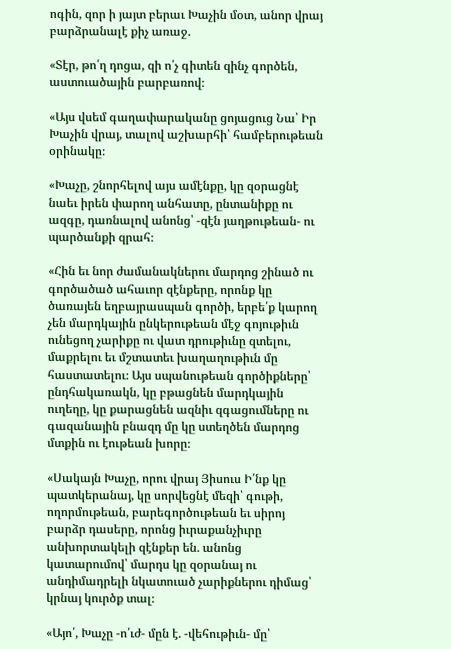ոգին, զոր ի յայտ բերաւ Խաչին մօտ, անոր վրայ բարձրանալէ քիչ առաջ.

«Տէր, թո՛ղ դոցա, զի ո՛չ գիտեն զինչ գործեն, աստուածային բարբառով։

«Այս վսեմ գաղափարականը ցոյացուց Նա՝ Իր Խաչին վրայ, տալով աշխարհի՝ համբերութեան օրինակը։

«Խաչը, շնորհելով այս ամէնքը, կը զօրացնէ նաեւ իրեն փարող անհատը, ընտանիքը ու ազգը, դառնալով անոնց՝ -զէն յաղթութեան- ու պարծանքի զրահ։

«Հին եւ նոր ժամանակներու մարդոց շինած ու գործածած ահաւոր զէնքերը, որոնք կը ծառայեն եղբայրասպան գործի, երբե՛ք կարող չեն մարդկային ընկերութեան մէջ գոյութիւն ունեցող չարիքը ու վատ դրութիւնը զտելու, մաքրելու եւ մշտատեւ խաղաղութիւն մը հաստատելու։ Այս սպանութեան գործիքները՝ ընդհակառակն, կը բթացնեն մարդկային ուղեղը, կը քարացնեն ազնիւ զգացումները ու գազանային բնազդ մը կը ստեղծեն մարդոց մտքին ու էութեան խորը։

«Սակայն Խաչը, որու վրայ Յիսուս Ի՛նք կը պատկերանայ, կը սորվեցնէ մեզի՝ գութի, ողորմութեան, բարեգործութեան եւ սիրոյ բարձր դասերը, որոնց իւրաքանչիւրը անխորտակելի զէնքեր են. անոնց կատարումով՝ մարդս կը զօրանայ ու անդիմադրելի նկատուած չարիքներու դիմաց՝ կրնայ կուրծք տալ։

«Այո՛, Խաչը -ո՛ւժ- մըն է. -վեհութիւն- մը՝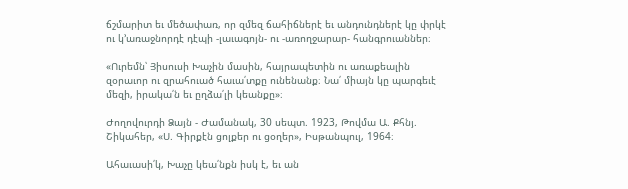ճշմարիտ եւ մեծափառ, որ զմեզ ճահիճներէ եւ անդունդներէ կը փրկէ ու կ՚առաջնորդէ դէպի -լաւագոյն- ու -առողջարար- հանգրուաններ։

«Ուրեմն՝ Յիսուսի Խաչին մասին, հայրապետին ու առաքեալին զօրաւոր ու զրահուած հաւա՛տքը ունենանք։ Նա՛ միայն կը պարգեւէ մեզի, իրակա՛ն եւ ըղձա՛լի կեանքը»։

Ժողովուրդի Ձայն - Ժամանակ, 30 սեպտ. 1923, Թովմա Ա. Քհնյ. Շիկահեր, «Ս. Գիրքէն ցոլքեր ու ցօղեր», Իսթանպուլ, 1964։

Ահաւասի՛կ, Խաչը կեա՛նքն իսկ է, եւ ան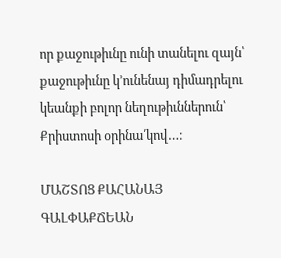որ քաջութիւնը ունի տանելու զայն՝ քաջութիւնը կ՚ունենայ դիմադրելու կեանքի բոլոր նեղութիւններուն՝ Քրիստոսի օրինա՛կով…։

ՄԱՇՏՈՑ ՔԱՀԱՆԱՅ ԳԱԼՓԱՔՃԵԱՆ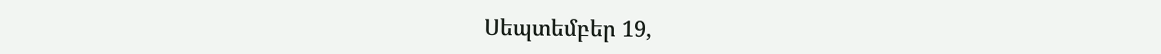Սեպտեմբեր 19,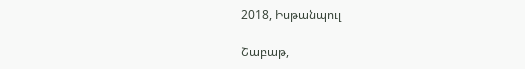2018, Իսթանպուլ

Շաբաթ,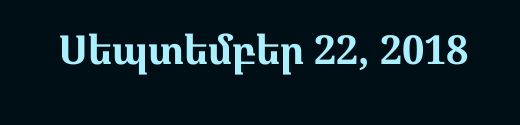Սեպտեմբեր 22, 2018